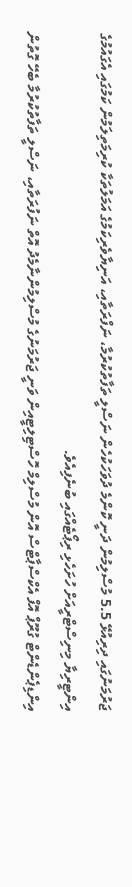ޖަރުމަނުގައި ދިރިއުޅޭ 5.5 މުސްލިމުން ދަނީ ކޮންމެ ދުވަހަކުހެން ނަސްލީ ތަފާތުކުރުމާ، ނަފްރަތާއި، އަނިޔާވެރިކަމުގެ އަމަލުތަކާ ކުރިމަތިލަމުން ކަމުގައި އެގައުމުގެ އިންޓީރިޔާ މިނިސްޓްރީއަށް ހުށަހެޅި ރިޕޯޓެއްގައި ބުނެފިއެވެ.
އިންޑިޕެންޑެންޓް ގުރޫޕް އޮފް އެކްސްޕާޓްސް އޮން މުސްލިމް ހޮސްޓިލިޓީއިން ވަނީ ޖަރުމަނުގެ މުސްލިމުންނާމެދު އޮތް ނަފުރަތާއި، ނަސްލީ ތަފާތުކުރުމާ ބެހޭ ގޮތުން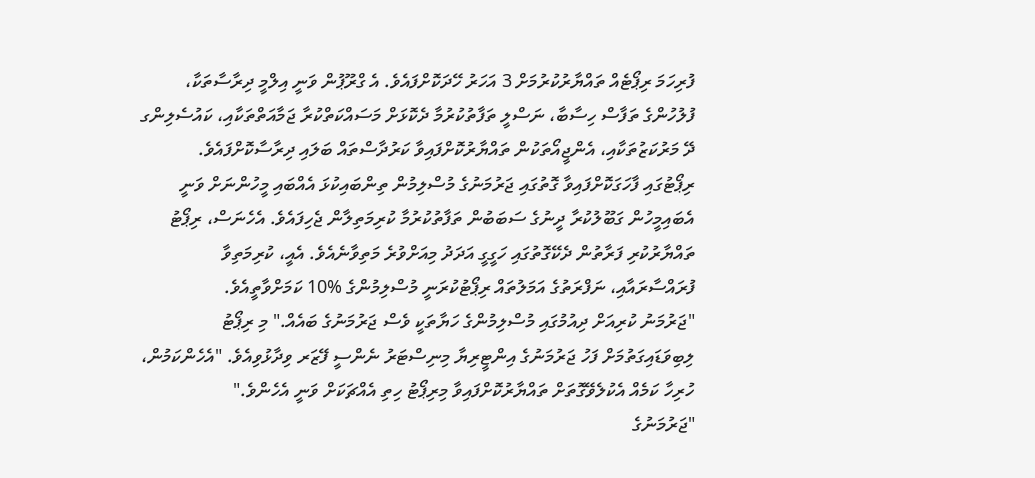ފުރިހަމަ ރިޕޯޓެއް ތައްޔާރުކުރުމަށް 3 އަހަރު ހޭދަކޮށްފައެވެ. އެ ގްރޫޕުން ވަނީ އިލްމީ ދިރާސާތަކާ، ފުލުހުންގެ ތަފާސް ހިސާބާ، ނަސްލީ ތަފާތުކުރުމާ ދެކޮޅަށް މަސައްކަތްކުރާ ޖަމާއަތްތަކާއި، ކައުސެލިންގ ދޭ މަރުކަޒުތަކާއި، އެންޖީއޯތަކުން ތައްޔާރުކޮށްފައިވާ ކަރުދާސްތައް ބަލައި ދިރާސާކޮށްފައެވެ.
ރިޕޯޓުގައި ފާހަގަކޮށްފައިވާ ގޮތުގައި ޖަރުމަނުގެ މުސްލިމުން ތިންބައިކުޅަ އެއްބައި މީހުންނަށް ވަނީ އެބައިމީހުން ގަބޫލުކުރާ ދީނުގެ ސަބަބުން ތަފާތުކުރުމާ ކުރިމަތިލާން ޖެހިފައެވެ. އެހެނަސް، ރިޕޯޓު ތައްޔާރުކުރި ފަރާތުން ދެކޭގޮތުގައި ހަގީގީ އަދަދު މިއަށްވުރެ މަތިވާނެއެވެ. އެއީ، ކުރިމަތިވާ ފުރައްސާރައާއި، ނަފްރަތުގެ އަމަލުތައް ރިޕޯޓުކުރަނީ މުސްލިމުންގެ %10 ކަމަށްވާތީއެވެ.
"ޖަރުމަނު ކުރިއަށް ދިއުމުގައި މުސްލިމުންގެ ހަޔާތަކީ ވެސް ޖަރުމަނުގެ ބައެއް." މި ރިޕޯޓު ލިބިވަޑައިގަތުމަށް ފަހު ޖަރުމަނުގެ އިންޓީރިޔާ މިނިސްޓަރު ނެންސީ ފޭޒަރ ވިދާޅުވިއެވެ. "އެހެންކަމުން، ހުރިހާ ކަމެއް އެކުލެވޭގޮތަށް ތައްޔާރުކޮށްފައިވާ މިރިޕޯޓު ހިތި އެއްޗަކަށް ވަނީ އެހެންވެ."
"ޖަރުމަނުގެ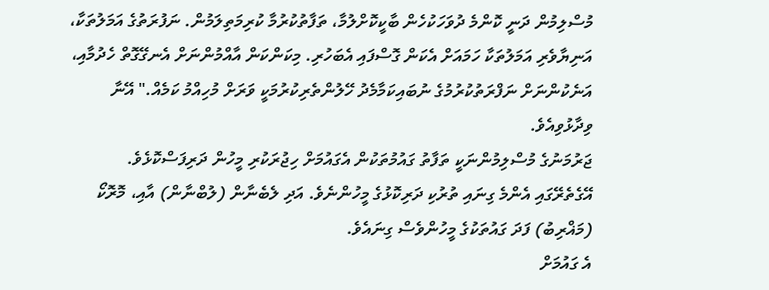މުސްލިމުން ދަނީ ކޮންމެ ދުވަހަކުހެން ބާކީކޮށްލުމާ، ތަފާތުކުރުމާ ކުރިމަތިލަމުން. ނަފުރަތުގެ އަމަލުތަކާ، އަނިޔާވެރި އަމަލުތަކާ ހަމައަށް އެކަން ގޮސްފައި އެބަހުރި. މިކަންކަން އާއްމުންނަށް އެނގޭގޮތް ހެދުމާއި، އަނެކުންނަށް ނަފްރަތުކުރުމުގެ ނުބައިކަމާމެދު ހޭލުންތެރިކުރުމަކީ ވަރަށް މުހިއްމު ކަމެއް." އޭނާ ވިދާޅުވިއެވެ.
ޖަރުމަނުގެ މުސްލިމުންނަކީ ތަފާތު ގައުމުތަކުން އެގައުމަށް ހިޖުރަކުރި މީހުން ދަރިފަސްކޮޅެވެ. އޭގެތެރޭގައި އެންމެ ގިނައި ތުރުކި ދަރިކޮޅުގެ މީހުންނެވެ. އަދި ލެބެނާން (ލުބްނާން) އާއި، މޮރޮކޯ (މަޣްރިބު) ފަދަ ގައުތަކުގެ މީހުންވެސް ގިނައެވެ.
އެ ގައުމަށް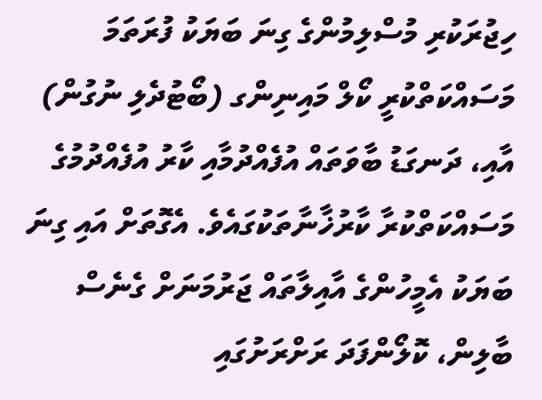ހިޖުރަކުރި މުސްލިމުންގެ ގިނަ ބަޔަކު ފުރަތަމަ މަސައްކަތްކުރީ ކޯލް މައިނިންގ (ބޯޓުދެލި ނުގުން) އާއި، ދަނގަޑު ބާވަތައް އުފެއްދުމާއި ކާރު އުފެއްދުމުގެ މަސައްކަތްކުރާ ކާރުޚާނާތަކުގައެވެ. އެގޮތަށް އައި ގިނަ ބަޔަކު އެމީހުންގެ އާއިލާތައް ޖަރުމަނަށް ގެނެސް ބާލިން، ކޮލޯންފަދަ ރަށްރަށުގައި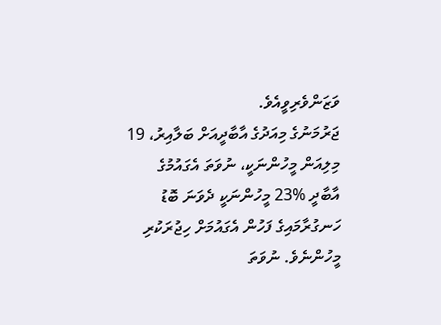ވަޒަންވެރިވީއެވެ.
ޖަރުމަނުގެ މިއަދުގެ އާބާދީއަށް ބަލާއިރު، 19 މިލިއަން މީހުންނަކީ، ނުވަތަ އެގައުމުގެ އާބާދީ %23 މީހުންނަކީ ދެވަނަ ބޮޑު ހަނގުރާމައިގެ ފަހުން އެގައުމަށް ހިޖުރަކުރި މީހުންނެވެ. ނުވަތަ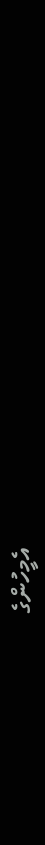އެމީހުންގެ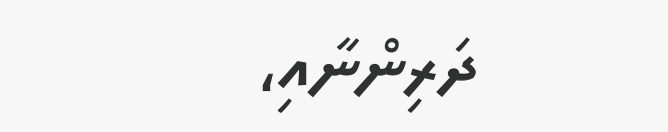ދަރިންނާއި،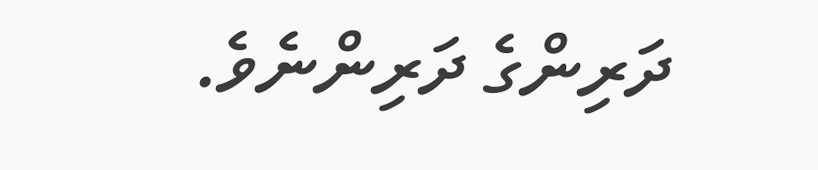ދަރިންގެ ދަރިންނެވެ.